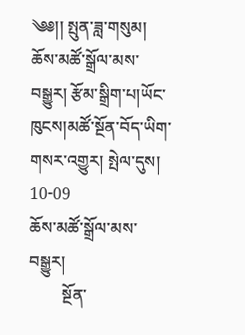༄༅།། སྤུན་ཟླ་གསུམ།
ཆོས་མཚོ་སྒྲོལ་མས་བསྒྱུར། རྩོམ་སྒྲིག་པ།ཡོང་ཁུངས།མཚོ་སྔོན་བོད་ཡིག་གསར་འགྱུར། སྤེལ་དུས། 10-09
ཆོས་མཚོ་སྒྲོལ་མས་བསྒྱུར།
        སྔོན་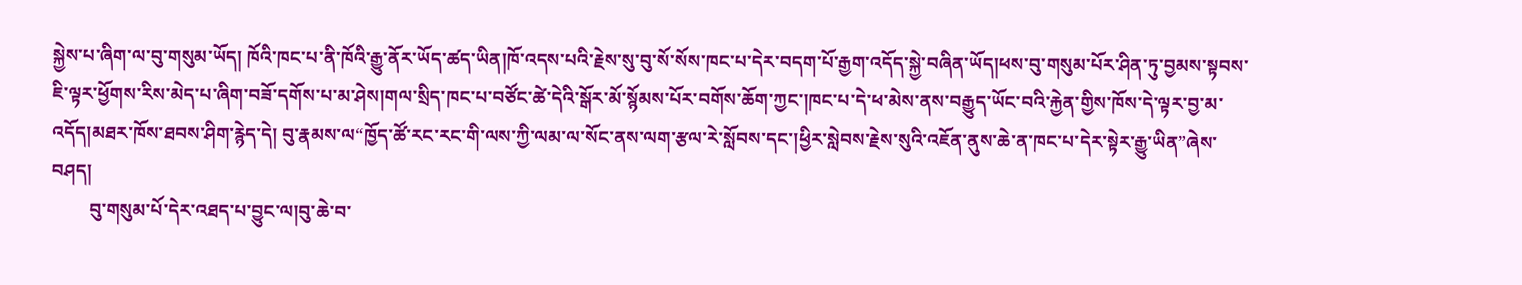སྐྱེས་པ་ཞིག་ལ་བུ་གསུམ་ཡོད། ཁོའི་ཁང་པ་ནི་ཁོའི་རྒྱུ་ནོར་ཡོད་ཚད་ཡིན།ཁོ་འདས་པའི་རྗེས་སུ་བུ་སོ་སོས་ཁང་པ་དེར་བདག་པོ་རྒྱག་འདོད་སྐྱེ་བཞིན་ཡོད།ཕས་བུ་གསུམ་པོར་ཤིན་ཏུ་བྱམས་སྟབས་ཇི་ལྟར་ཕྱོགས་རིས་མེད་པ་ཞིག་བཟོ་དགོས་པ་མ་ཤེས།གལ་སྲིད་ཁང་པ་བཙོང་ཚེ་དེའི་སྒོར་མོ་སྙོམས་པོར་བགོས་ཆོག་ཀྱང་།ཁང་པ་དེ་ཕ་མེས་ནས་བརྒྱུད་ཡོང་བའི་རྐྱེན་གྱིས་ཁོས་དེ་ལྟར་བྱ་མ་འདོད།མཐར་ཁོས་ཐབས་ཤིག་རྙེད་དེ། བུ་རྣམས་ལ“ཁྱོད་ཚོ་རང་རང་གི་ལས་ཀྱི་ལམ་ལ་སོང་ནས་ལག་རྩལ་རེ་སློབས་དང་།ཕྱིར་སླེབས་རྗེས་སུའི་འཇོན་ནུས་ཆེ་ན་ཁང་པ་དེར་སྟེར་རྒྱུ་ཡིན”ཞེས་བཤད།
        བུ་གསུམ་པོ་དེར་འཐད་པ་བྱུང་ལ།བུ་ཆེ་བ་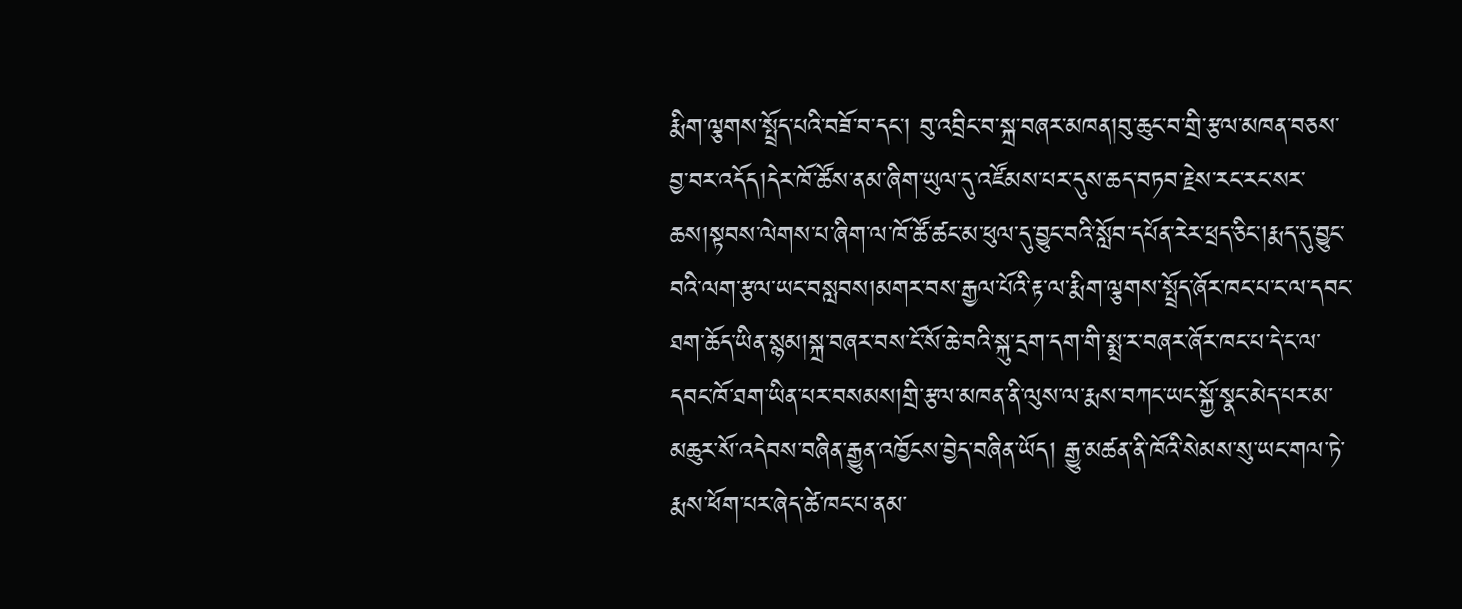རྨིག་ལྕགས་སྤྲོད་པའི་བཟོ་བ་དང་། བུ་འབྲིང་བ་སྐྲ་བཞར་མཁན།བུ་ཆུང་བ་གྲི་རྩལ་མཁན་བཅས་བྱ་བར་འདོད།དེར་ཁོ་ཚོས་ནམ་ཞིག་ཡུལ་དུ་འཛོམས་པར་དུས་ཆད་བཏབ་རྗེས་རང་རང་སར་ཆས།སྟབས་ལེགས་པ་ཞིག་ལ་ཁོ་ཚོ་ཚང་མ་ཕུལ་དུ་བྱུང་བའི་སློབ་དཔོན་རེར་ཕྲད་ཅིང་།རྨད་དུ་བྱུང་བའི་ལག་རྩལ་ཡང་བསླབས།མགར་བས་རྒྱལ་པོའི་རྟ་ལ་རྨིག་ལྕགས་སྤྲོད་ཞོར་ཁང་པ་ང་ལ་དབང་ཐག་ཆོད་ཡིན་སྙམ།སྐྲ་བཞར་བས་ངོ་སོ་ཆེ་བའི་སྐུ་དྲག་དག་གི་སྨྲ་ར་བཞར་ཞོར་ཁང་པ་དེ་ང་ལ་དབང་ཁོ་ཐག་ཡིན་པར་བསམས།གྲི་རྩལ་མཁན་ནི་ལུས་ལ་རྨས་བཀང་ཡང་སྐྱོ་སྣང་མེད་པར་མ་མཆུར་སོ་འདེབས་བཞིན་རྒྱུན་འཁྱོངས་བྱེད་བཞིན་ཡོད། རྒྱུ་མཚན་ནི་ཁོའི་སེམས་སུ་ཡང་གལ་ཏེ་རྨས་ཕོག་པར་ཞེད་ཚེ་ཁང་པ་ནམ་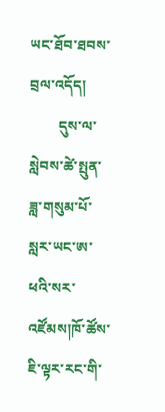ཡང་ཐོབ་ཐབས་བྲལ་འདོད།
        དུས་ལ་སླེབས་ཚེ་སྤུན་ཟླ་གསུམ་པོ་སླར་ཡང་ཨ་ཕའི་སར་འཛོམས།ཁོ་ཚོས་ཇི་ལྟར་རང་གི་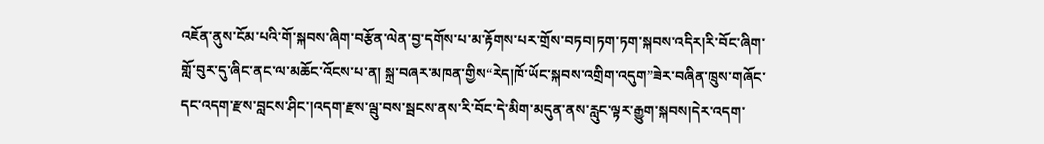འཇོན་ནུས་ངོམ་པའི་གོ་སྐབས་ཞིག་བརྩོན་ལེན་བྱ་དགོས་པ་མ་རྟོགས་པར་གྲོས་བཏབ།ཏག་ཏག་སྐབས་འདིར།རི་བོང་ཞིག་གློ་བུར་དུ་ཞིང་ནང་ལ་མཆོང་འོངས་པ་ན། སྐྲ་བཞར་མཁན་གྱིས“རེད།ཁོ་ཡོང་སྐབས་འགྲིག་འདུག”ཟེར་བཞིན་ཁྲུས་གཞོང་དང་འདག་རྫས་བླངས་ཤིང་།འདག་རྫས་ལྦུ་བས་སྦངས་ནས་རི་བོང་དེ་མིག་མདུན་ནས་རླུང་ལྟར་རྒྱུག་སྐབས།དེར་འདག་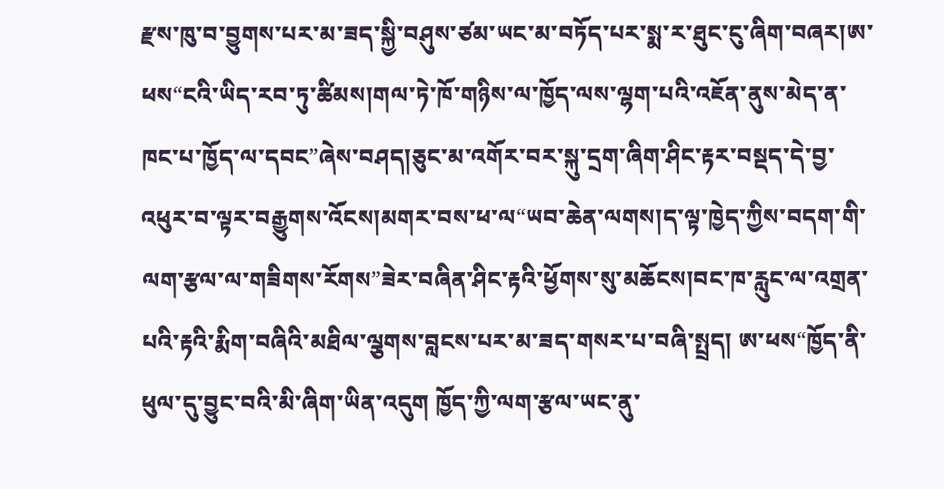རྫས་ཁུ་བ་བྱུགས་པར་མ་ཟད་སྐྱི་བཤུས་ཙམ་ཡང་མ་བཏོད་པར་སྨ་ར་ཐུང་ངུ་ཞིག་བཞར།ཨ་ཕས“ངའི་ཡིད་རབ་ཏུ་ཚིམས།གལ་ཏེ་ཁོ་གཉིས་ལ་ཁྱོད་ལས་ལྷག་པའི་འཇོན་ནུས་མེད་ན་ཁང་པ་ཁྱོད་ལ་དབང”ཞེས་བཤད།ཅུང་མ་འགོར་བར་སྐུ་དྲག་ཞིག་ཤིང་རྟར་བསྡད་དེ་བྱ་འཕུར་བ་ལྟར་བརྒྱུགས་འོངས།མགར་བས་ཕ་ལ“ཡབ་ཆེན་ལགས།ད་ལྟ་ཁྱེད་ཀྱིས་བདག་གི་ལག་རྩལ་ལ་གཟིགས་རོགས”ཟེར་བཞིན་ཤིང་རྟའི་ཕྱོགས་སུ་མཆོངས།བང་ཁ་རླུང་ལ་འགྲན་པའི་རྟའི་རྨིག་བཞིའི་མཐིལ་ལྕགས་བླངས་པར་མ་ཟད་གསར་པ་བཞི་སྤྲད། ཨ་ཕས“ཁྱོད་ནི་ཕུལ་དུ་བྱུང་བའི་མི་ཞིག་ཡིན་འདུག ཁྱོད་ཀྱི་ལག་རྩལ་ཡང་ནུ་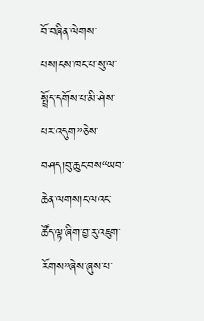བོ་བཞིན་ལེགས་པས།ངས་ཁང་པ་སུ་ལ་སྤྲོད་དགོས་པ་མི་ཤེས་པར་འདུག”ཅེས་བཤད།བུ་ཆུང་བས“ཡབ་ཆེན་ལགས།ང་ལའང་ཚོད་ལྟ་ཞིག་བྱ་རུ་འཇུག་རོགས”ཞེས་ཞུས་པ་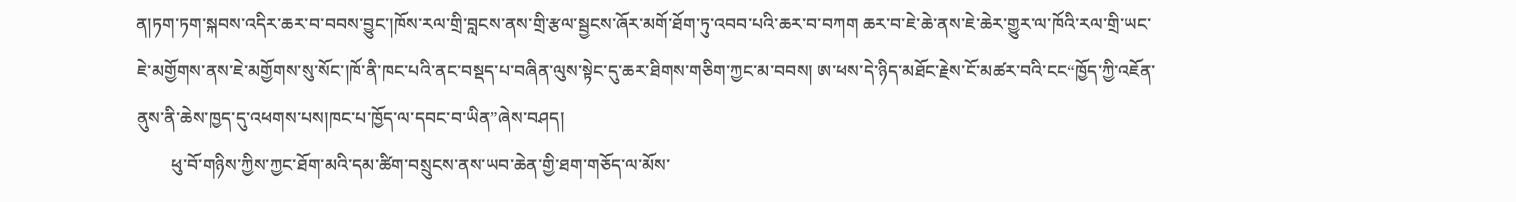ན།ཏག་ཏག་སྐབས་འདིར་ཆར་བ་བབས་བྱུང་།ཁོས་རལ་གྲི་བླངས་ནས་གྲི་རྩལ་སྦྱངས་ཞོར་མགོ་ཐོག་ཏུ་འབབ་པའི་ཆར་བ་བཀག ཆར་བ་ཇེ་ཆེ་ནས་ཇེ་ཆེར་གྱུར་ལ་ཁོའི་རལ་གྲི་ཡང་ཇེ་མགྱོགས་ནས་ཇེ་མགྱོགས་སུ་སོང་།ཁོ་ནི་ཁང་པའི་ནང་བསྡད་པ་བཞིན་ལུས་སྟེང་དུ་ཆར་ཐིགས་གཅིག་ཀྱང་མ་བབས། ཨ་ཕས་དེ་ཉིད་མཐོང་རྗེས་ངོ་མཚར་བའི་ངང“ཁྱོད་ཀྱི་འཇོན་ནུས་ནི་ཆེས་ཁྱད་དུ་འཕགས་པས།ཁང་པ་ཁྱོད་ལ་དབང་བ་ཡིན”ཞེས་བཤད།
        ཕུ་བོ་གཉིས་ཀྱིས་ཀྱང་ཐོག་མའི་དམ་ཚིག་བསྲུངས་ནས་ཡབ་ཆེན་གྱི་ཐག་གཅོད་ལ་མོས་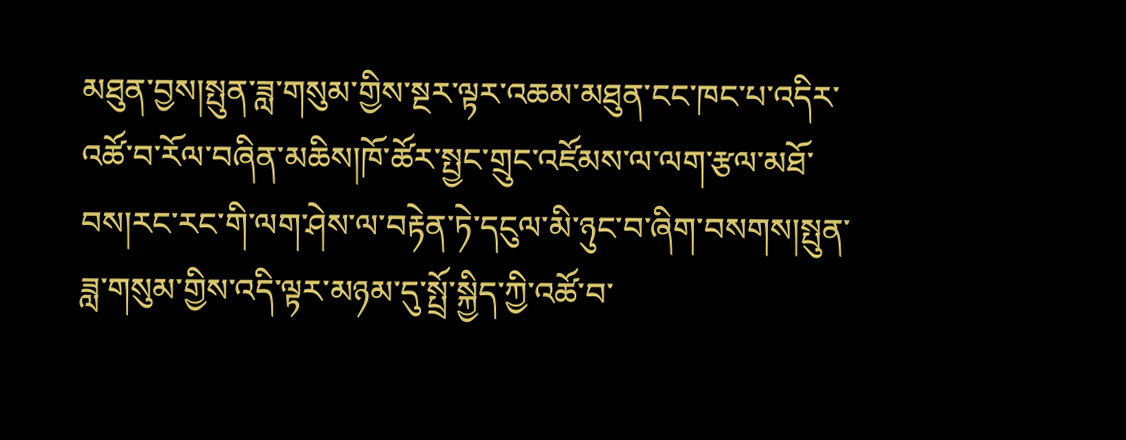མཐུན་བྱས།སྤུན་ཟླ་གསུམ་གྱིས་སྔར་ལྟར་འཆམ་མཐུན་ངང་ཁང་པ་འདིར་འཚོ་བ་རོལ་བཞིན་མཆིས།ཁོ་ཚོར་སྤྱང་གྲུང་འཛོམས་ལ་ལག་རྩལ་མཐོ་བས།རང་རང་གི་ལག་ཤེས་ལ་བརྟེན་ཏེ་དངུལ་མི་ཉུང་བ་ཞིག་བསགས།སྤུན་ཟླ་གསུམ་གྱིས་འདི་ལྟར་མཉམ་དུ་སྤྲོ་སྐྱིད་ཀྱི་འཚོ་བ་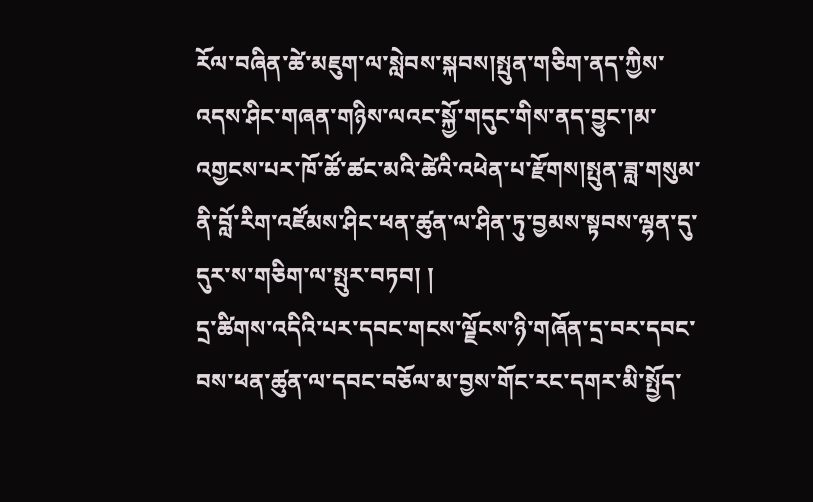རོལ་བཞིན་ཚེ་མཇུག་ལ་སླེབས་སྐབས།སྤུན་གཅིག་ནད་ཀྱིས་འདས་ཤིང་གཞན་གཉིས་ལའང་སྐྱོ་གདུང་གིས་ནད་བྱུང་།མ་འགྱངས་པར་ཁོ་ཚོ་ཚང་མའི་ཚེའི་འཕེན་པ་རྫོགས།སྤུན་ཟླ་གསུམ་ནི་བློ་རིག་འཛོམས་ཤིང་ཕན་ཚུན་ལ་ཤིན་ཏུ་བྱམས་སྟབས་ལྷན་དུ་དུར་ས་གཅིག་ལ་སྤུར་བཏབ། །
དྲ་ཚིགས་འདིའི་པར་དབང་གངས་ལྗོངས་ཉི་གཞོན་དྲ་བར་དབང་བས་ཕན་ཚུན་ལ་དབང་བཅོལ་མ་བྱས་གོང་རང་དགར་མི་སྤྱོད་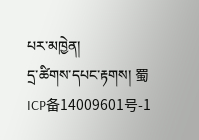པར་མཁྱེན།
དྲ་ཚིགས་དཔང་རྟགས། 蜀ICP备14009601号-1